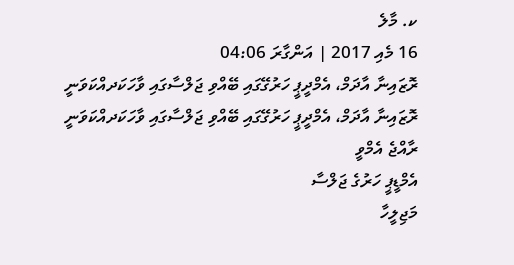ކ. މާލެ
16 މެއި 2017 | އަންގާރަ 04:06
ރޮޒައިނާ އާދަމް، އެމްދީޕީ ހަރުގޭގައި ބޭއްވި ޖަލްސާގައި ވާހަކަދއްކަވަނީ
ރޮޒައިނާ އާދަމް، އެމްދީޕީ ހަރުގޭގައި ބޭއްވި ޖަލްސާގައި ވާހަކަދއްކަވަނީ
ރާއްޖެ އެމްވީ
އެމްޑީޕީ ހަރުގެ ޖަލްސާ
މަޖިލީހާ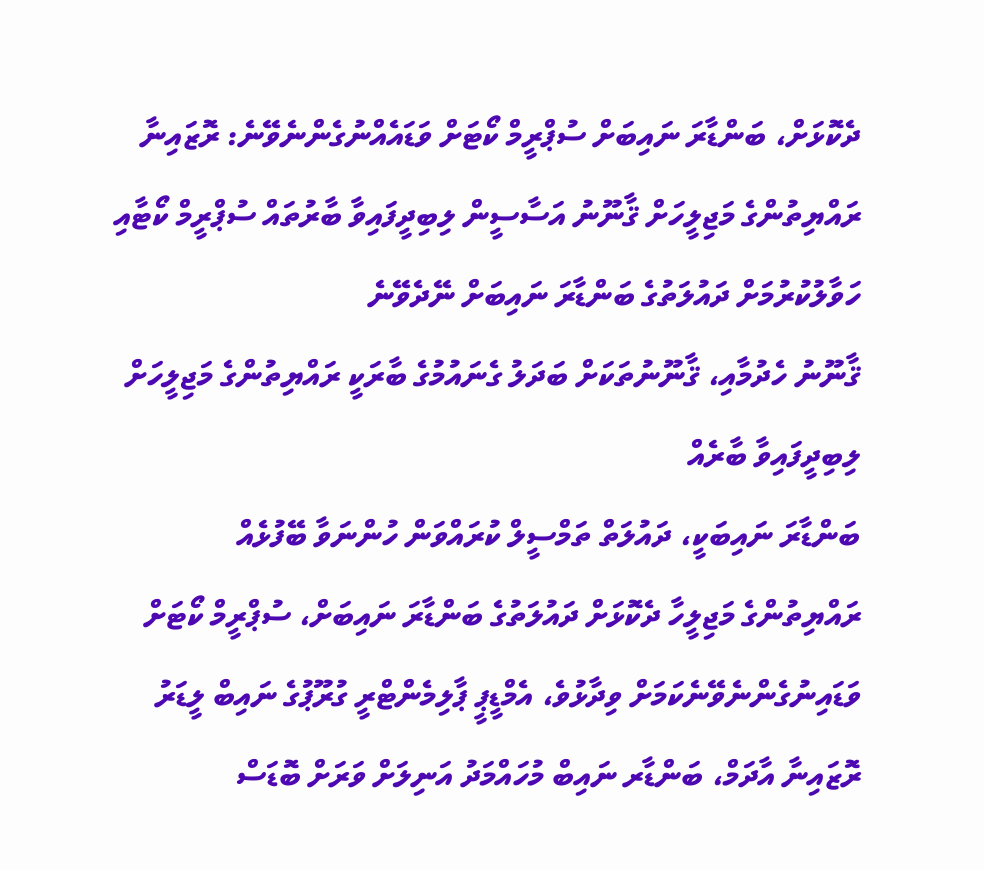ދެކޮޅަށް، ބަންޑާރަ ނައިބަށް ސުޕްރީމް ކޯޓަށް ވަޑައެއްނުގެންނެވޭނެ: ރޮޒައިނާ
ރައްޔިތުންގެ މަޖިލީހަށް ޤާނޫނު އަސާސީން ލިބިދީފައިވާ ބާރުތައް ސުޕްރީމް ކޯޓާއި ހަވާލުކުރުމަށް ދައުލަތުގެ ބަންޑާރަ ނައިބަށް ނޭދެވޭނެ
ޤާނޫނު ހެދުމާއި، ޤާނޫނުތަކަށް ބަދަލު ގެނައުމުގެ ބާރަކީ ރައްޔިތުންގެ މަޖިލީހަށް ލިބިދީފައިވާ ބާރެއް
ބަންޑާރަ ނައިބަކީ، ދައުލަތް ތަމްސީލް ކުރައްވަން ހުންނަވާ ބޭފުޅެއް
ރައްޔިތުންގެ މަޖިލީހާ ދެކޮޅަށް ދައުލަތުގެ ބަންޑާރަ ނައިބަށް، ސުޕްރީމް ކޯޓަށް ވަޑައިނުގެންނެވޭނެކަމަށް ވިދާޅުވެ، އެމްޑީޕީ ޕާލިމެންޓްރީ ގުރޫޕުގެ ނައިބް ލީޑަރު ރޮޒައިނާ އާދަމް، ބަންޑާރ ނައިބް މުހައްމަދު އަނިލަށް ވަރަށް ބޮޑަސް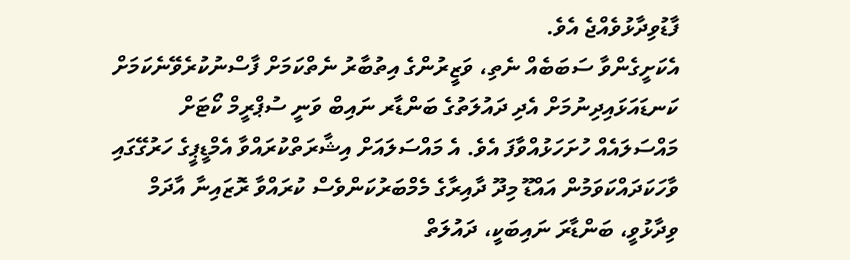ފާޑުވިދާޅުވެއްޖެ އެވެ.
އެކަށީގެންވާ ސަބަބެއް ނެތި، ވަޒީރުންގެ އިތުބާރު ނެތްކަމަށް ފާސްނުކުރެވޭނެކަމަށް ކަނޑައަޅައިދިނުމަށް އެދި ދައުލަތުގެ ބަންޑާރ ނައިބް ވަނީ ސުޕްރީމް ކޯޓަށް މައްސަލައެއް ހުށަހަޅުއްވާފަ އެވެ. އެ މައްސަލައަށް އިޝާރަތްކުރައްވާ އެމްޑީޕީގެ ހަރުގޭގައި ވާހަކަދައްކަވަމުން އައްޑޫ މިދޫ ދާއިރާގެ މެމްބަރުކަންވެސް ކުރައްވާ ރޮޒައިނާ އާދަމް ވިދާޅުވީ، ބަންޑާރަ ނައިބަކީ، ދައުލަތް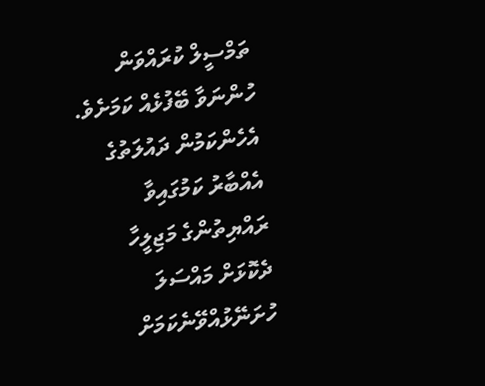ތަމްސީލް ކުރައްވަން ހުންނަވާ ބޭފުޅެއް ކަމަށެވެ. އެހެންކަމުން ދައުލަތުގެ އެއްބާރު ކަމުގައިވާ ރައްޔިތުންގެ މަޖިލީހާ ދެކޮޅަށް މައްސަލަ ހުށަނޭޅުއްވޭނެކަމަށް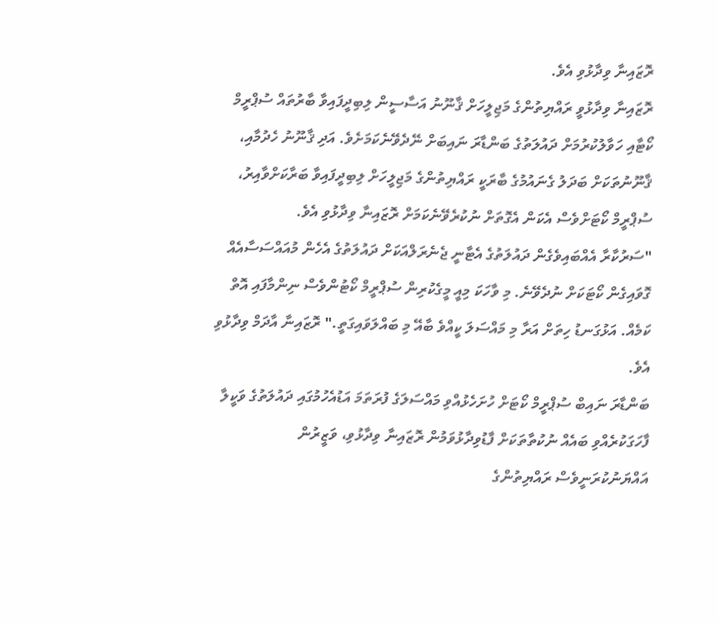ރޮޒައިނާ ވިދާޅުވި އެވެ.
ރޮޒައިނާ ވިދާޅުވީ ރައްޔިތުންގެ މަޖިލީހަށް ޤާނޫނު އަސާސީން ލިބިދީފައިވާ ބާރުތައް ސުޕްރީމް ކޯޓާއި ހަވާލުކުރުމަށް ދައުލަތުގެ ބަންޑާރަ ނައިބަށް ނޭދެވޭނެކަމަށެވެ. އަދި ޤާނޫނު ހެދުމާއި، ޤާނޫނުތަކަށް ބަދަލު ގެނައުމުގެ ބާރަކީ ރައްޔިތުންގެ މަޖިލީހަށް ލިބިދީފައިވާ ބަރާކަށްވާއިރު، ސުޕްރީމް ކޯޓަށްވެސް އެކަން އެގޮތަށް ނުކުރެވޭނެކަމަށް ރޮޒައިނާ ވިދާޅުވި އެވެ.
"ސަރުކާރާ އެއްބައިވެގެން ދައުލަތުގެ އެޓާނީ ޖެނެރަލްއަކަށް ދައުލަތުގެ އެހެން މުއައްސަސާއެއް ގޮވައިގެން ކޯޓަކަށް ނުދެވޭނެ. މި ވާހަކަ މިއީ މީގެކުރިން ސުޕްރީމް ކޯޓުންވެސް ނިންމާފައި އޮތް ކަމެއް. އަޅުގަނޑު ހިތަށް އަރާ މި މައްސަލަ ކީއްވެ ބާއޭ މި ބައްލަވައިގަތީ." ރޮޒައިނާ އާދަމް ވިދާޅުވި އެވެ.
ބަންޑާރަ ނައިބް ސުޕްރީމް ކޯޓަށް ހުށަހެޅުއްވި މައްސަލަގެ ފުރަތަމަ އަޑުއެހުމުގައި ދައުލަތުގެ ވަކީލާ ފާހަގަކުރެއްވި ބައެއް ނުކުތާތަކަށް ފާޑުވިދާޅުވަމުން ރޮޒައިނާ ވިދާޅުވި، ވަޒީރުން އައްޔަނުކުރަނީވެސް ރައްޔިތުންގެ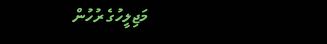މަޖިލީހުގެ ރުހުން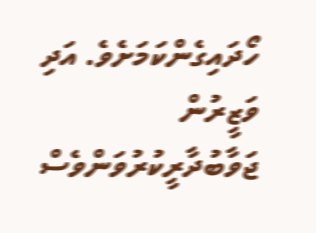ހޯދައިގެންކަމަށެވެ. އަދި ވަޒީރުން ޖަވާބުދާރީކުރުވަންވެސް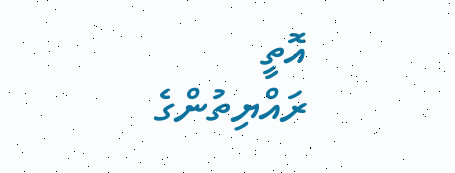އޮތީ ރައްޔިތުންގެ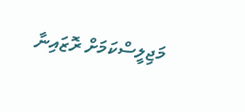މަޖިލީސްކަމަށް ރޮޒައިނާ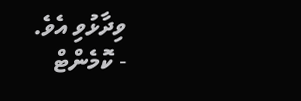ވިދާޅުވި އެވެ.
- ކޮމެންޓް